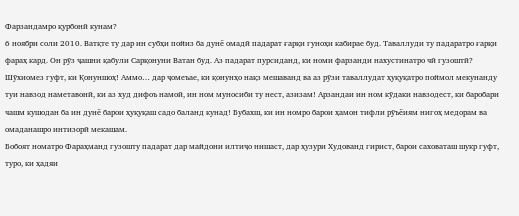Фарзандамро қурбонӣ кунам?
6 ноябри соли 2010. Ватқте ту дар ин субҳи пойиз ба дунё омадӣ падарат ғарқи гуноҳи кабирае буд. Таваллуди ту падаратро ғарқи фараҳ кард. Он рӯз ҷашни қабули Сарқонуни Ватан буд. Аз падарат пурсиданд, ки номи фарзанди нахустинатро чӣ гузоштӣ? Шӯхиомез гуфт, ки Қонуншоҳ! Аммо… дар ҷомеъае, ки қонунҳо нақз мешаванд ва аз рӯзи таваллудат ҳуқуқатро поймол мекунанду туи навзод наметавонӣ, ки аз худ дифоъ намоӣ, ин ном муносиби ту нест, азизам! Арзандаи ин ном кӯдаки навзодест, ки баробари чашм кушодан ба ин дунё барои ҳуқуқаш садо баланд кунад! Бубахш, ки ин номро барои ҳамон тифли рӯъёиям нигоҳ медорам ва омаданашро интизорӣ мекашам.
Бобоят номатро Фараҳманд гузошту падарат дар майдони илтиҷо нишаст, дар ҳузури Худованд гирист, барои саховаташ шукр гуфт, туро, ки ҳадяи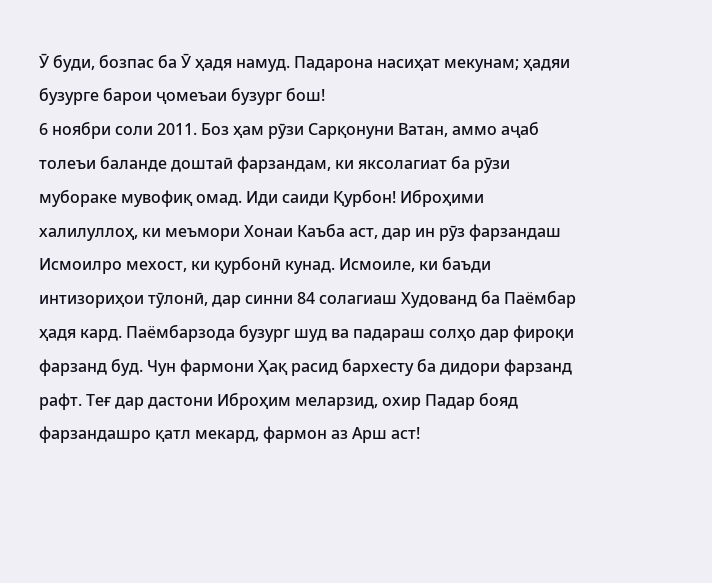Ӯ буди, бозпас ба Ӯ ҳадя намуд. Падарона насиҳат мекунам; ҳадяи бузурге барои ҷомеъаи бузург бош!
6 ноябри соли 2011. Боз ҳам рӯзи Сарқонуни Ватан, аммо аҷаб толеъи баланде доштаӣ фарзандам, ки яксолагиат ба рӯзи мубораке мувофиқ омад. Иди саиди Қурбон! Иброҳими халилуллоҳ, ки меъмори Хонаи Каъба аст, дар ин рӯз фарзандаш Исмоилро мехост, ки қурбонӣ кунад. Исмоиле, ки баъди интизориҳои тӯлонӣ, дар синни 84 солагиаш Худованд ба Паёмбар ҳадя кард. Паёмбарзода бузург шуд ва падараш солҳо дар фироқи фарзанд буд. Чун фармони Ҳақ расид бархесту ба дидори фарзанд рафт. Теғ дар дастони Иброҳим меларзид, охир Падар бояд фарзандашро қатл мекард, фармон аз Арш аст!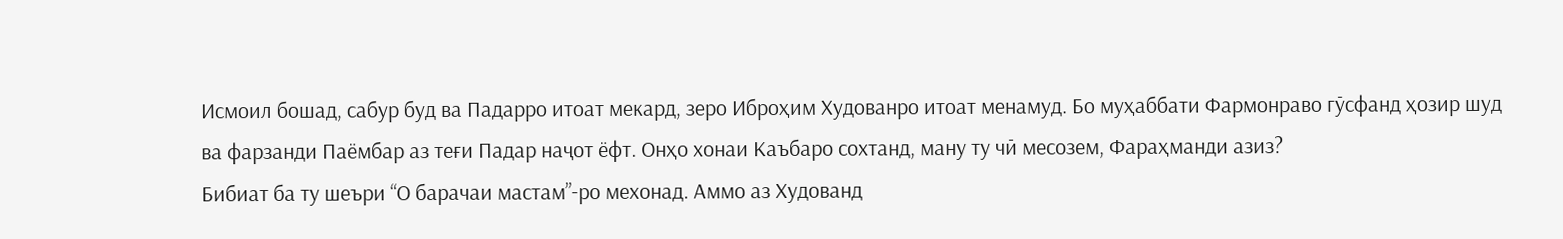Исмоил бошад, сабур буд ва Падарро итоат мекард, зеро Иброҳим Худованро итоат менамуд. Бо муҳаббати Фармонраво гӯсфанд ҳозир шуд ва фарзанди Паёмбар аз теғи Падар наҷот ёфт. Онҳо хонаи Каъбаро сохтанд, ману ту чӣ месозем, Фараҳманди азиз?
Бибиат ба ту шеъри “О барачаи мастам”-ро мехонад. Аммо аз Худованд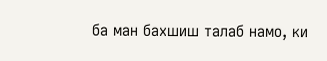ба ман бахшиш талаб намо, ки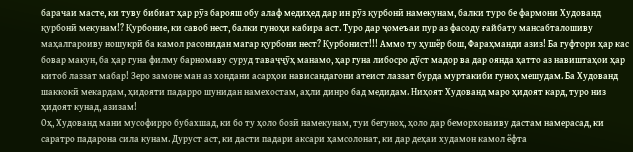барачаи масте, ки туву бибиат ҳар рӯз барояш обу алаф медиҳед дар ин рӯз қурбонӣ намекунам, балки туро бе фармони Худованд қурбонӣ мекунам!? Қурбоние, ки савоб нест, балки гуноҳи кабира аст. Туро дар ҷомеъаи пур аз фасоду ғайбату мансабталошиву маҳалгароиву ношукрӣ ба камол расонидан магар қурбони нест? Қурбонист!!! Аммо ту ҳушёр бош, Фараҳманди азиз! Ба гуфтори ҳар кас бовар макун, ба ҳар гуна филму барномаву суруд таваҷҷӯҳ манамо, ҳар гуна либосро дӯст мадор ва дар оянда ҳатто аз навиштаҳои ҳар китоб лаззат мабар! Зеро замоне ман аз хондани асарҳои нависандагони атеист лаззат бурда муртакиби гуноҳ мешудам. Ба Худованд шаккокӣ мекардам, ҳидояти падарро шунидан намехостам, аҳли динро бад медидам. Ниҳоят Худованд маро ҳидоят кард, туро низ ҳидоят кунад, азизам!
Оҳ, Худованд мани мусофирро бубахшад, ки бо ту ҳоло бозӣ намекунам, туи бегуноҳ, ҳоло дар беморхонаиву дастам намерасад, ки саратро падарона сила кунам. Дуруст аст, ки дасти падари аксари ҳамсолонат, ки дар деҳаи худамон камол ёфта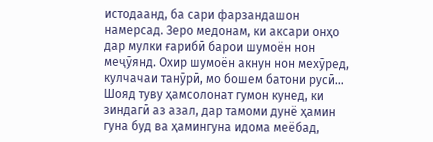истодаанд, ба сари фарзандашон намерсад. Зеро медонам, ки аксари онҳо дар мулки ғарибӣ барои шумоён нон меҷӯянд. Охир шумоён акнун нон мехӯред, кулчачаи танӯрӣ, мо бошем батони русӣ… Шояд туву ҳамсолонат гумон кунед, ки зиндагӣ аз азал, дар тамоми дунё ҳамин гуна буд ва ҳамингуна идома меёбад,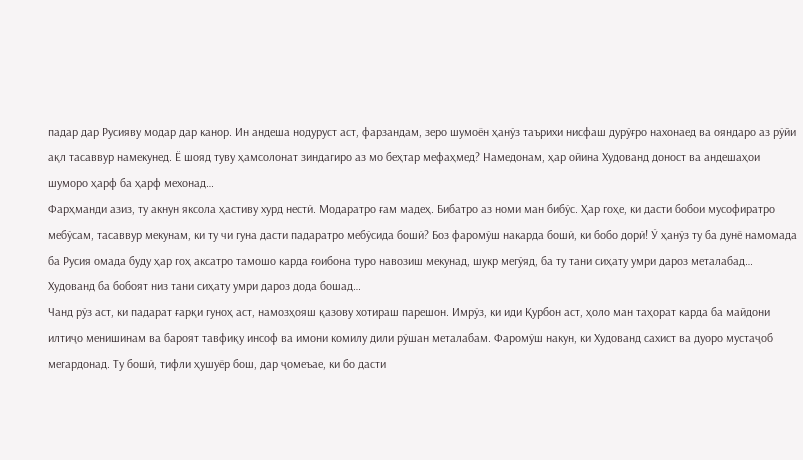падар дар Русияву модар дар канор. Ин андеша нодуруст аст, фарзандам, зеро шумоён ҳанӯз таърихи нисфаш дурӯғро нахонаед ва ояндаро аз рӯйи ақл тасаввур намекунед. Ё шояд туву ҳамсолонат зиндагиро аз мо беҳтар мефаҳмед? Намедонам, ҳар ойина Худованд доност ва андешаҳои шуморо ҳарф ба ҳарф мехонад…
Фарҳманди азиз, ту акнун яксола ҳастиву хурд нестӣ. Модаратро ғам мадеҳ. Бибатро аз номи ман бибӯс. Ҳар гоҳе, ки дасти бобои мусофиратро мебӯсам, тасаввур мекунам, ки ту чи гуна дасти падаратро мебӯсида бошӣ? Боз фаромӯш накарда бошӣ, ки бобо дорӣ! Ӯ ҳанӯз ту ба дунё намомада ба Русия омада буду ҳар гоҳ аксатро тамошо карда ғоибона туро навозиш мекунад, шукр мегӯяд, ба ту тани сиҳату умри дароз металабад… Худованд ба бобоят низ тани сиҳату умри дароз дода бошад…
Чанд рӯз аст, ки падарат ғарқи гуноҳ аст, намозҳояш қазову хотираш парешон. Имрӯз, ки иди Қурбон аст, ҳоло ман таҳорат карда ба майдони илтиҷо менишинам ва бароят тавфиқу инсоф ва имони комилу дили рӯшан металабам. Фаромӯш накун, ки Худованд сахист ва дуоро мустаҷоб мегардонад. Ту бошӣ, тифли ҳушуёр бош, дар ҷомеъае, ки бо дасти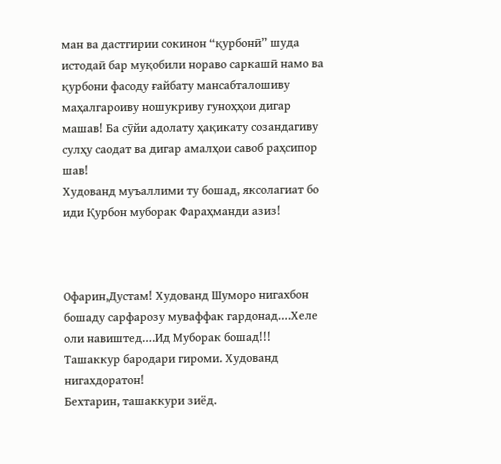ман ва дастгирии сокинон “қурбонӣ” шуда истодаӣ бар муқобили нораво саркашӣ намо ва қурбони фасоду ғайбату мансабталошиву маҳалгароиву ношукриву гуноҳҳои дигар машав! Ба сӯйи адолату ҳақикату созандагиву сулҳу саодат ва дигар амалҳои савоб раҳсипор шав!
Худованд муъаллими ту бошад, яксолагиат бо иди Қурбон муборак Фараҳманди азиз!



Офарин,Дустам! Худованд Шуморо нигахбон бошаду сарфарозу муваффак гардонад….Хеле оли навиштед….Ид Муборак бошад!!!
Ташаккур бародари гироми. Худованд нигахдоратон!
Бехтарин, ташаккури зиёд.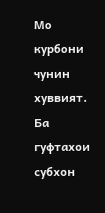Мо курбони чунин хуввият.
Ба гуфтахои субхон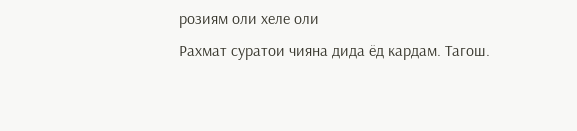розиям оли хеле оли
Рахмат суратои чияна дида ёд кардам. Тагош.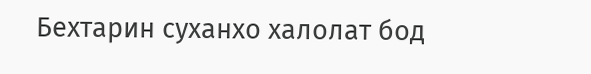Бехтарин суханхо халолат бод